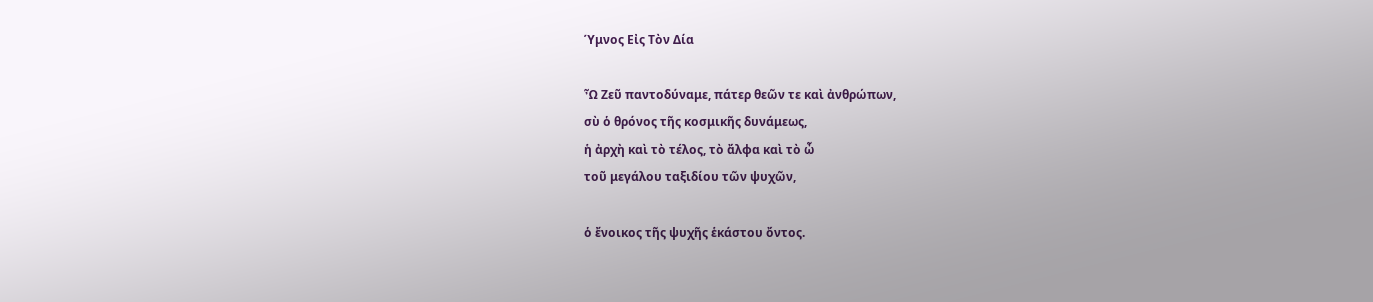Ύμνος Εἰς Τὸν Δία

Ὦ Ζεῦ παντοδύναμε, πάτερ θεῶν τε καὶ ἀνθρώπων,
σὺ ὁ θρόνος τῆς κοσμικῆς δυνάμεως,
ἡ ἀρχὴ καὶ τὸ τέλος, τὸ ἄλφα καὶ τὸ ὦ
τοῦ μεγάλου ταξιδίου τῶν ψυχῶν,

ὁ ἔνοικος τῆς ψυχῆς ἑκάστου ὄντος.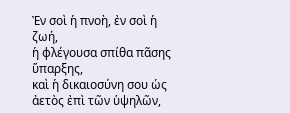Ἐν σοὶ ἡ πνοὴ, ἐν σοὶ ἡ ζωή,
ἡ φλέγουσα σπίθα πᾶσης ὕπαρξης,
καὶ ἡ δικαιοσύνη σου ὡς ἀετὸς ἐπὶ τῶν ὑψηλῶν,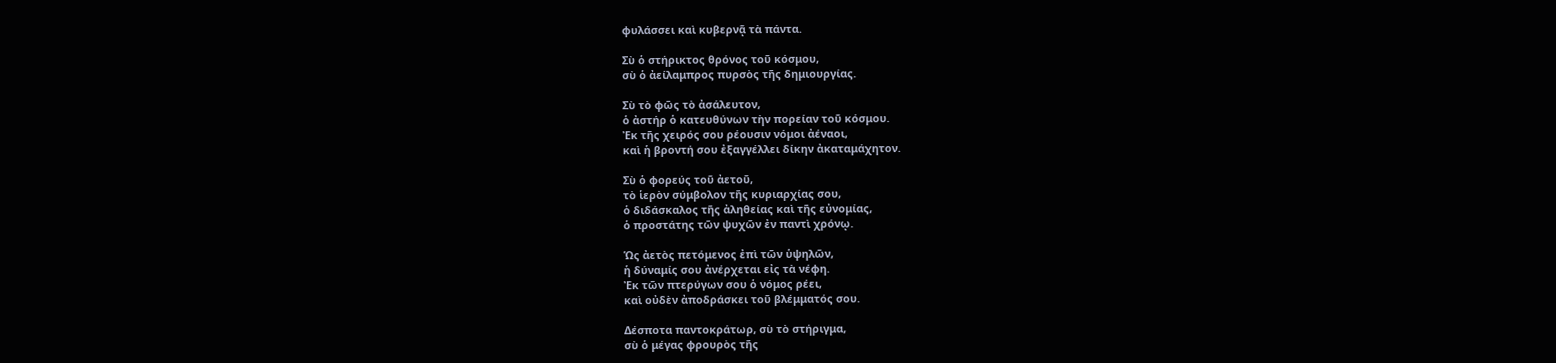φυλάσσει καὶ κυβερνᾷ τὰ πάντα.

Σὺ ὁ στήρικτος θρόνος τοῦ κόσμου,
σὺ ὁ ἀείλαμπρος πυρσὸς τῆς δημιουργίας.

Σὺ τὸ φῶς τὸ ἀσάλευτον,
ὁ ἀστήρ ὁ κατευθύνων τὴν πορείαν τοῦ κόσμου.
Ἐκ τῆς χειρός σου ρέουσιν νόμοι ἀέναοι,
καὶ ἡ βροντή σου ἐξαγγέλλει δίκην ἀκαταμάχητον.

Σὺ ὁ φορεύς τοῦ ἀετοῦ,
τὸ ἱερὸν σύμβολον τῆς κυριαρχίας σου,
ὁ διδάσκαλος τῆς ἀληθείας καὶ τῆς εὐνομίας,
ὁ προστάτης τῶν ψυχῶν ἐν παντὶ χρόνῳ.

Ὡς ἀετὸς πετόμενος ἐπὶ τῶν ὑψηλῶν,
ἡ δύναμίς σου ἀνέρχεται εἰς τὰ νέφη.
Ἐκ τῶν πτερύγων σου ὁ νόμος ρέει,
καὶ οὐδὲν ἀποδράσκει τοῦ βλέμματός σου.

Δέσποτα παντοκράτωρ, σὺ τὸ στήριγμα,
σὺ ὁ μέγας φρουρὸς τῆς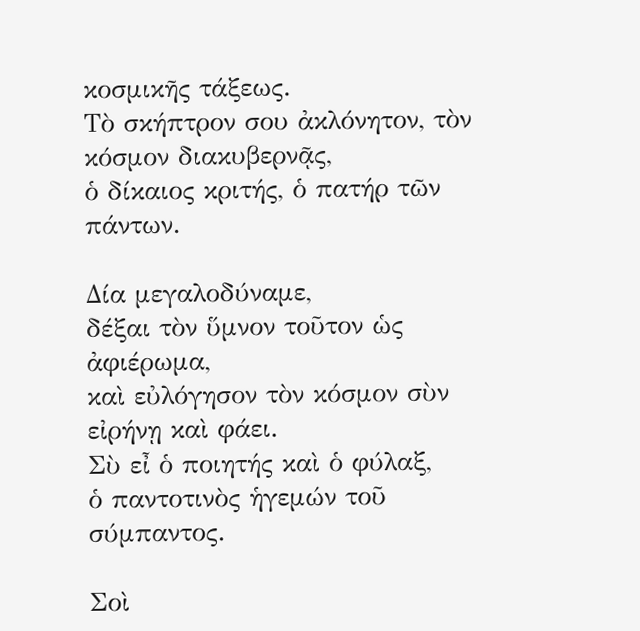κοσμικῆς τάξεως.
Τὸ σκήπτρον σου ἀκλόνητον, τὸν κόσμον διακυβερνᾷς,
ὁ δίκαιος κριτής, ὁ πατήρ τῶν πάντων.

Δία μεγαλοδύναμε,
δέξαι τὸν ὕμνον τοῦτον ὡς ἀφιέρωμα,
καὶ εὐλόγησον τὸν κόσμον σὺν εἰρήνῃ καὶ φάει.
Σὺ εἶ ὁ ποιητής καὶ ὁ φύλαξ,
ὁ παντοτινὸς ἡγεμών τοῦ σύμπαντος.

Σοὶ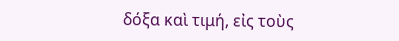δόξα καὶ τιμή, εἰς τοὺς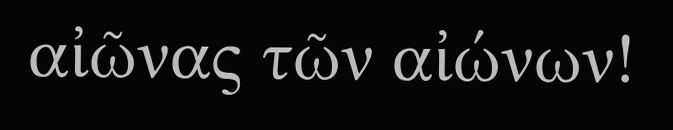αἰῶνας τῶν αἰώνων!